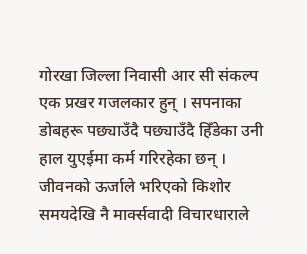गोरखा जिल्ला निवासी आर सी संकल्प एक प्रखर गजलकार हुन् । सपनाका डोबहरू पछ्याउँदै पछ्याउँदै हिँडेका उनी हाल युएईमा कर्म गरिरहेका छन् । जीवनको ऊर्जाले भरिएको किशोर समयदेखि नै मार्क्सवादी विचारधाराले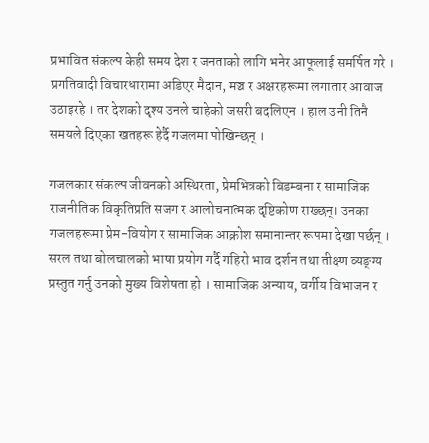प्रभावित संकल्प केही समय देश र जनताको लागि भनेर आफूलाई समर्पित गरे । प्रगतिवादी विचारधारामा अडिएर मैदान, मञ्च र अक्षरहरूमा लगातार आवाज उठाइरहे । तर देशको दृश्य उनले चाहेको जसरी बदलिएन । हाल उनी तिनै समयले दिएका खतहरू हेर्दै गजलमा पोखिन्छन् ।

गजलकार संकल्प जीवनको अस्थिरता, प्रेमभित्रको बिडम्बना र सामाजिक राजनीतिक विकृतिप्रति सजग र आलोचनात्मक दृष्टिकोण राख्छन्। उनका गजलहरूमा प्रेम-वियोग र सामाजिक आक्रोश समानान्तर रूपमा देखा पर्छन् । सरल तथा बोलचालको भाषा प्रयोग गर्दै गहिरो भाव दर्शन तथा तीक्ष्ण व्यङ्ग्य प्रस्तुत गर्नु उनको मुख्य विशेषता हो । सामाजिक अन्याय, वर्गीय विभाजन र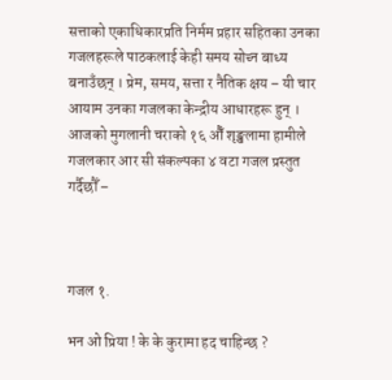सत्ताको एकाधिकारप्रति निर्मम प्रहार सहितका उनका गजलहरूले पाठकलाई केही समय सोच्न बाध्य बनाउँछन् । प्रेम, समय, सत्ता र नैतिक क्षय – यी चार आयाम उनका गजलका केन्द्रीय आधारहरू हुन् । आजको मुगलानी चराको १६ औँ शृङ्खलामा हामीले गजलकार आर सी संकल्पका ४ वटा गजल प्रस्तुत गर्दैछौँ –



गजल १.

भन ओ प्रिया ! के के कुरामा हद चाहिन्छ ?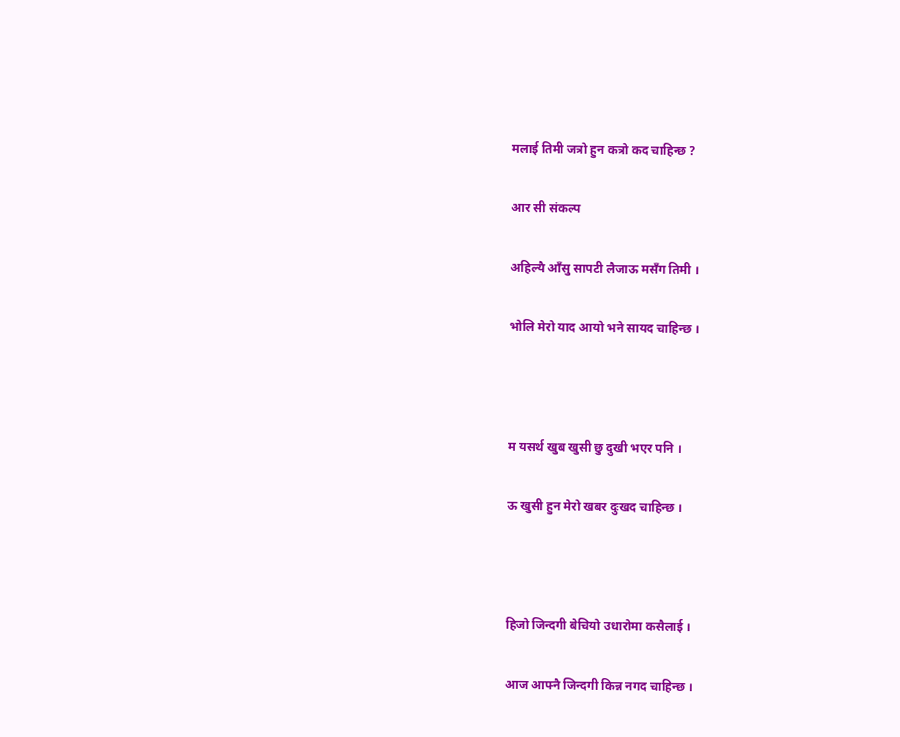मलाई तिमी जत्रो हुन कत्रो कद चाहिन्छ ?

आर सी संकल्प

अहिल्यै आँसु सापटी लैजाऊ मसँग तिमी ।

भोलि मेरो याद आयो भने सायद चाहिन्छ ।



म यसर्थ खुब खुसी छु दुखी भएर पनि ।

ऊ खुसी हुन मेरो खबर दुःखद चाहिन्छ ।



हिजो जिन्दगी बेचियो उधारोमा कसैलाई ।

आज आफ्नै जिन्दगी किन्न नगद चाहिन्छ ।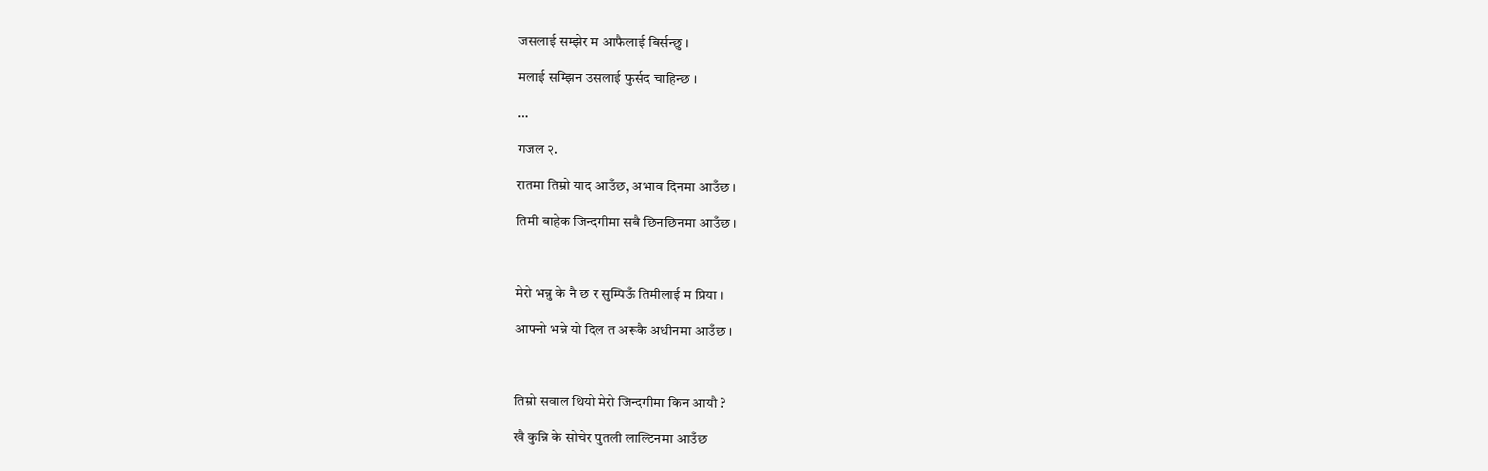जसलाई सम्झेर म आफैलाई बिर्सन्छु ।

मलाई सम्झिन उसलाई फुर्सद चाहिन्छ ।

…

गजल २.

रातमा तिम्रो याद आउँछ, अभाव दिनमा आउँछ ।

तिमी बाहेक जिन्दगीमा सबै छिनछिनमा आउँछ ।



मेरो भन्नु के नै छ र सुम्पिऊँ तिमीलाई म प्रिया ।

आफ्नो भन्ने यो दिल त अरूकै अधीनमा आउँछ ।



तिम्रो सवाल थियो मेरो जिन्दगीमा किन आयौ ?

खै कुन्नि के सोचेर पुतली लाल्टिनमा आउँछ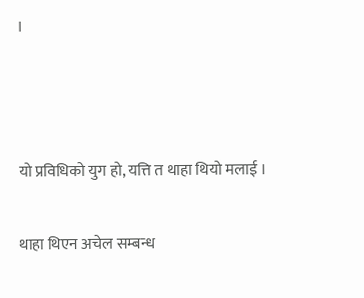।



यो प्रविधिको युग हो, यत्ति त थाहा थियो मलाई ।

थाहा थिएन अचेल सम्बन्ध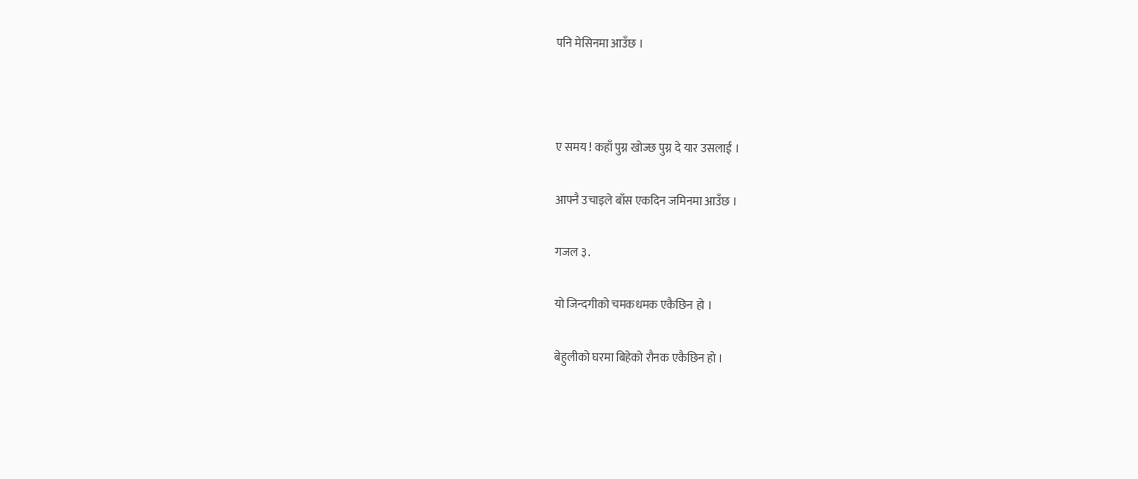पनि मेसिनमा आउँछ ।



ए समय ! कहाँ पुग्न खोज्छ पुग्न दे यार उसलाई ।

आफ्नै उचाइले बाँस एकदिन जमिनमा आउँछ ।

गजल ३.

यो जिन्दगीको चमकधमक एकैछिन हो ।

बेहुलीको घरमा बिहेको रौनक एकैछिन हो ।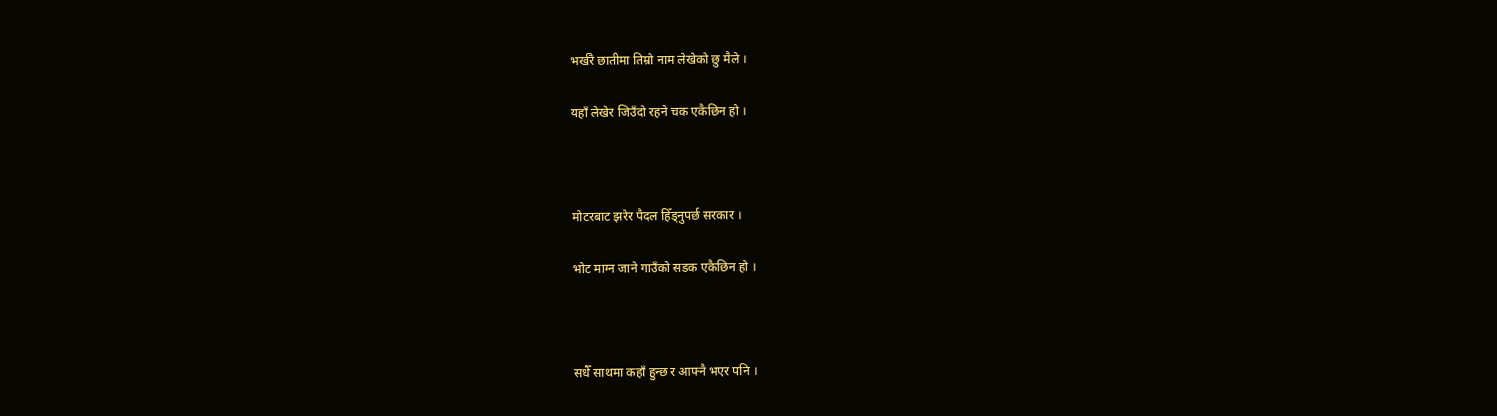भर्खरै छातीमा तिम्रो नाम लेखेको छु मैले ।

यहाँ लेखेर जिउँदो रहने चक एकैछिन हो ।



मोटरबाट झरेर पैदल हिँड्नुपर्छ सरकार ।

भोट माग्न जाने गाउँको सडक एकैछिन हो ।



सधैँ साथमा कहाँ हुन्छ र आफ्नै भएर पनि ।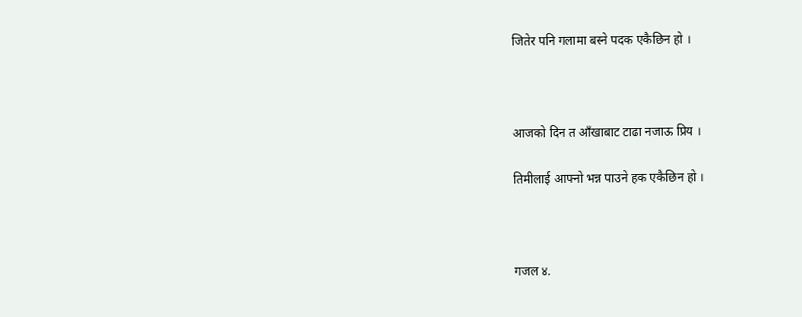जितेर पनि गलामा बस्ने पदक एकैछिन हो ।



आजको दिन त आँखाबाट टाढा नजाऊ प्रिय ।

तिमीलाई आफ्नो भन्न पाउने हक एकैछिन हो ।



गजल ४.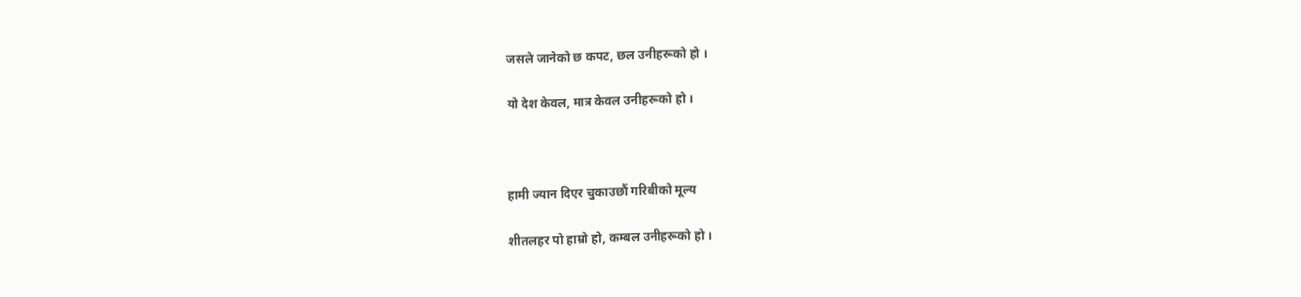जसले जानेको छ कपट, छल उनीहरूको हो ।

यो देश केवल, मात्र केवल उनीहरूको हो ।



हामी ज्यान दिएर चुकाउछौं गरिबीको मूल्य

शीतलहर पो हाम्रो हो, कम्बल उनीहरूको हो ।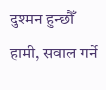दुश्मन हुन्छौँ हामी, सवाल गर्ने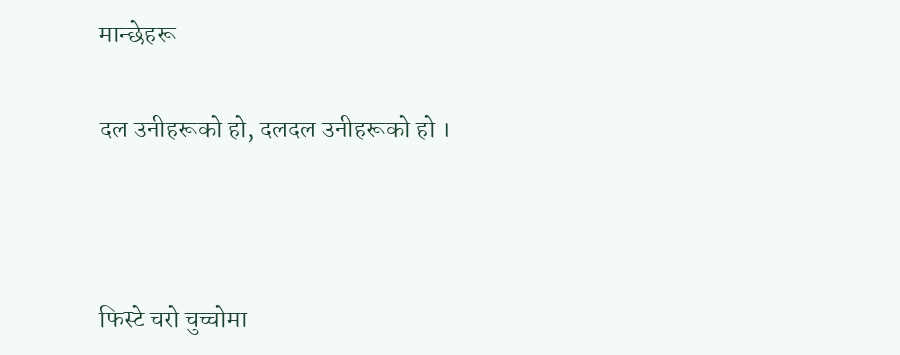मान्छेहरू

दल उनीहरूको हो, दलदल उनीहरूको हो ।



फिस्टे चरो चुच्चोमा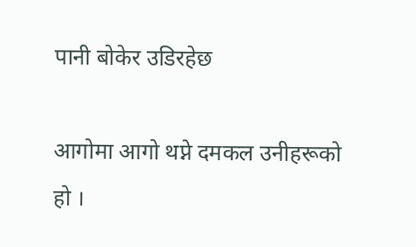पानी बोकेर उडिरहेछ

आगोमा आगो थप्ने दमकल उनीहरूको हो ।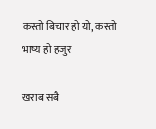कस्तो बिचार हो यो, कस्तो भाष्य हो हजुर

खराब सबै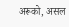अरूको, असल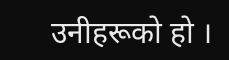उनीहरूको हो ।